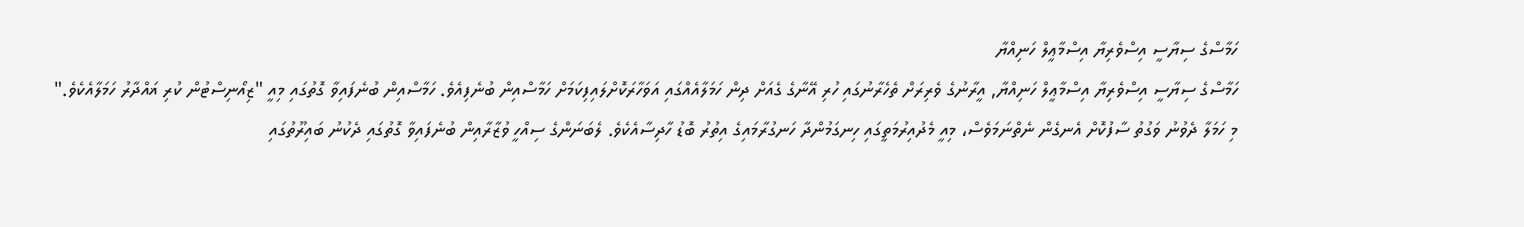ހަމާސްގެ ސިޔާސީ އިސްވެރިޔާ އިސްމާޢީލް ހަނިއްޔާ
ހަމާސްގެ ސިޔާސީ އިސްވެރިޔާ އިސްމާޢީލް ހަނިއްޔާ, އީރާނުގެ ވެރިރަށް ތެހެރާނުގައި ހުރި އޭނާގެ ގެއަށް ދިން ހަމަލާއެއްގައި އަވަހާރަކޮށްލައިފިކަމަށް ހަމާސްއިން ބުނެފިއެވެ. ހަމާސްއިން ބުނެފައިވާ ގޮތުގައި މިއީ "ޒިއޯނިސްޓުން ކުރި ޣައްދާރު ހަމަލާއެކެވެ."
މި ހަމަލާ ދެވުނު ވަގުތު ސާފުކޮށް އެނގެން ނެތްނަމަވެސް، މިއީ މެދުއިރުމަތީގައި ހިނގަމުންދާ ހަނގުރާމައިގެ އިތުރު ބޮޑު ހާދިސާއެކެވެ. ލެބަނަންގެ ސިއްހީ ވުޒާރާއިން ބުނެފައިވާ ގޮތުގައި ދެކުނު ބައިރޫތުގައި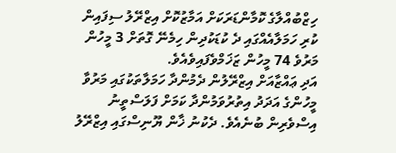ހިޒްބުއްލާގެ ކޮމާންޑަރަކަށް އަމާޒުކޮށް އިޒްރޭލު ސިފައިން ކުރި ހަމަލާއެއްގައި ދެ ކުޑަކުދިން ހިމެނޭ ގޮތަށް 3 މީހުން މަރުވެ 74 މީހުން ޒަޚަމްވެފައިވެއެވެ.
އަދި ޢައްޒާއަށް އިޒްރޭލުން ދެމުންދާ ހަމަލާތަކުގައި މަރުވާ މީހުންގެ އަދަދު އިތުރުވަމުންދާ ކަމަށް ފަލަސްތީނު އިސްވެރިން ބުނެއެވެ. ދެކުނު ޚާން ޔޫނިސްގައި އިޒްރޭލު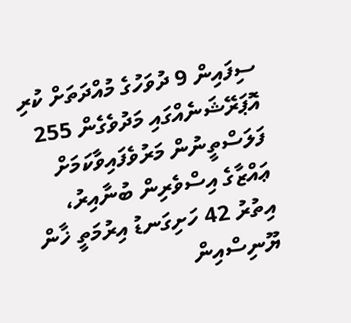ސިފައިން 9 ދުވަހުގެ މުއްދަތަށް ކުރި އޮޕަރޭޝަނެއްގައި މަދުވެގެން 255 ފަލަސްތީނުން މަރުވެފައިވާކަމަށް ޢައްޒާގެ އިސްވެރިން ބުނާއިރު، އިތުރު 42 ހަށިގަނޑު އިރުމަތީ ޚާން ޔޫނިސްއިން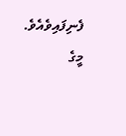ފެނިފައިވެއެވެ.
މީގެ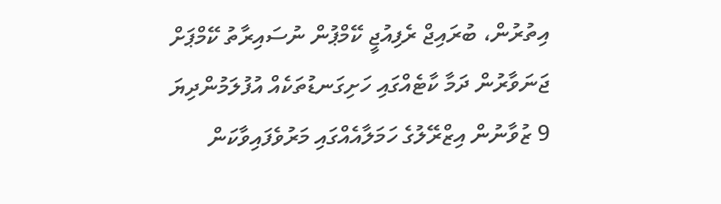އިތުރުން، ބުރައިޖް ރެފިއުޖީ ކޭމްޕުން ނުސައިރާތު ކޭމްޕަށް ޖަނަވާރުން ދަމާ ކާޓެއްގައި ހަށިގަނޑުތަކެއް އުފުލަމުންދިޔަ 9 ޒުވާނުން އިޒްރޭލުގެ ހަމަލާއެއްގައި މަރުވެފައިވާކަން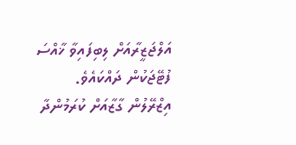އަލްޖަޒީރާއަށް ލިބިފައިވާ ޚާއްސަ ފުޓޭޖަކުން ދައްކައެވެ.
އިޒްރޭލުން ގާޒާއަށް ކުރަމުންދާ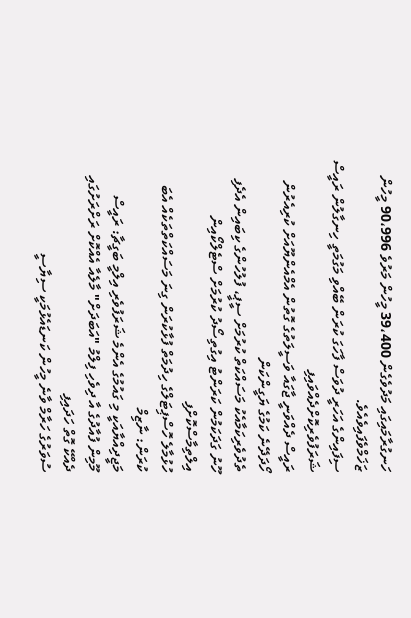ހަނގުރާމައިގައި މަދުވެގެން 39،400 މީހުން މަރުވެ 90،996 މީހުން ޒަޚަމްވެފައިވެއެވެ.
ސިފައިންގެ އަހަރީ ދުވަސް ފާހަގަ ކުރަން ބޭއްވި މަގުމަތީ ހިނގާލުން ރައީސް ޝަރަފުވެރިކޮށްދެއްވައިފި
ރައީސް ދެއްވަނީ ޖާގައާ ވަސީލަތުގެ ގޮތުން އެމްއެންޔޫއަށް ކުރިއެރުން ހޯދަދޭނެ ކަމުގެ ޔަގީންކަން
ތެދުވެރިކަމާއެކު މަސައްކަތް ކުރުމަށް ސީޕީ، ފުލުހުންގެ ކިބައިން އެދެފި
ހޫނު ގަދަކަމުން ކަރަންޓު އިގުތިސޯދު ކުރުމަށް ސްޓެލްކޯއިން އިލްތިމާސްކޮށްފި
ހުޅުމާލެ ހޮސްޕިޓަލްގެ ހިދުމަތް ފުޅާކުރަން ގިނަ މަސައްކަތްތަކެއް އެބަ ކުރަން: ނާޒިމް
މަޖީދިއްޔާއަކީ މި ގައުމުގެ އެންމެ ޝަރަފުވެރި އިލްމީ ބަގީޗާ: ރައީސް
މޫމިން ފުއާދުގެ އާ ދިވެހި ފިލްމު "އަބަދަށް" މާލެއާ އެއްކޮށް ރަށްރަށުގައި ދެއްކޭ ގޮތް ހަދައިފި
ސުވަރުގެ ހަރާމް ވާނެ މީހުން ކަނޑައެޅުމަކީ ސިޔާސީ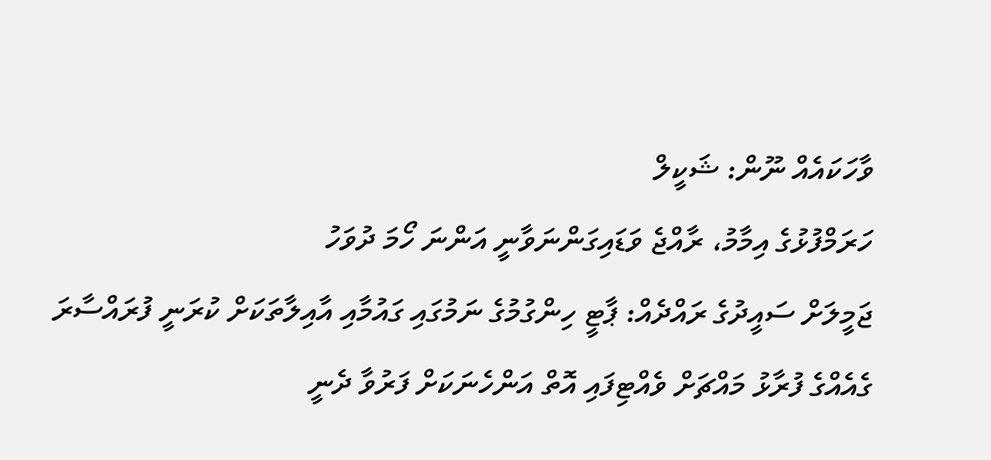ވާހަކައެއް ނޫން: ޝަކީލް
ހަރަމްފުޅުގެ އިމާމު، ރާއްޖެ ވަޑައިގަންނަވާނީ އަންނަ ހޯމަ ދުވަހު
ޖަމީލަށް ސައީދުގެ ރައްދެއް: ޕާޓީ ހިންގުމުގެ ނަމުގައި ގައުމާއި އާއިލާތަކަށް ކުރަނީ ފުރައްސާރަ
ގެއެއްގެ ފުރާޅު މައްޗަށް ވެއްޓިފައި އޮތް އަންހެނަކަށް ފަރުވާ ދެނީ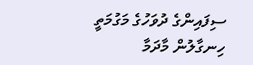ސިފައިންގެ ދުވަހުގެ މަގުމަތީ ހިނގާލުން މާދަމާ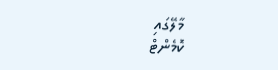މާލޭގައި
ކޮމެންޓް